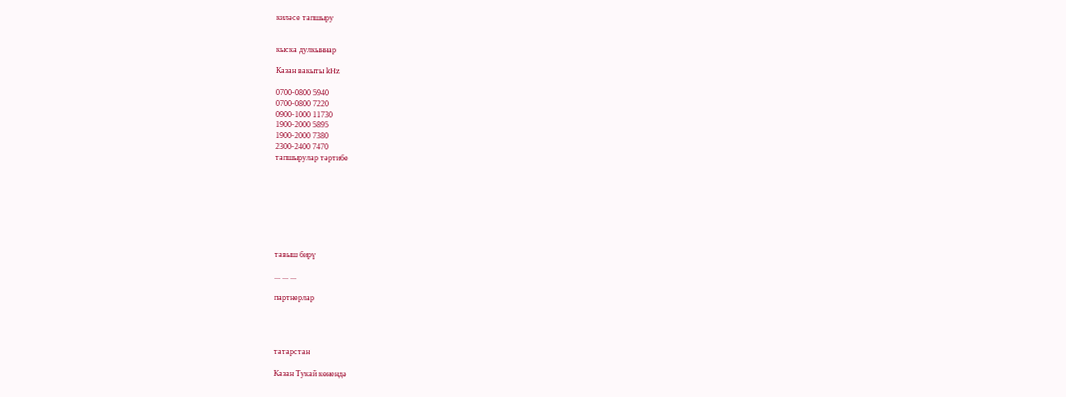киләсе тапшыру


кыска дулкыннар

Казан вакыты kHz

0700-0800 5940
0700-0800 7220
0900-1000 11730
1900-2000 5895
1900-2000 7380
2300-2400 7470
тапшырулар тәртибе








тавыш бирү

... ... ...

партнерлар




татарстан

Казан Тукай көнендә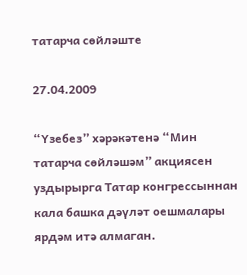татарча сөйләште

27.04.2009

“Үзебез” хәрәкәтенә “Мин татарча сөйләшәм” акциясен уздырырга Татар конгрессыннан кала башка дәүләт оешмалары ярдәм итә алмаган.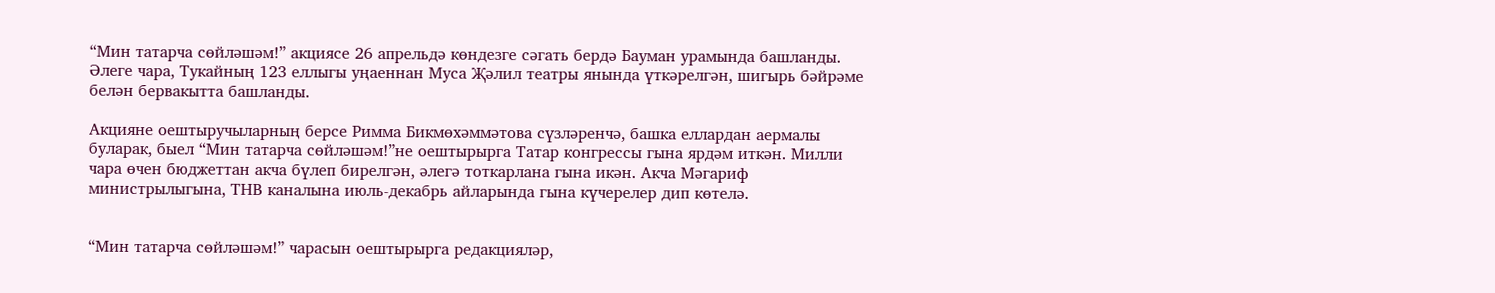“Мин татарча сөйләшәм!” акциясе 26 апрельдә көндезге сәгать бердә Бауман урамында башланды. Әлеге чара, Тукайның 123 еллыгы уңаеннан Муса Җәлил театры янында үткәрелгән, шигырь бәйрәме белән бервакытта башланды.

Акцияне оештыручыларның берсе Римма Бикмөхәммәтова сүзләренчә, башка еллардан аермалы буларак, быел “Мин татарча сөйләшәм!”не оештырырга Татар конгрессы гына ярдәм иткән. Милли чара өчен бюджеттан акча бүлеп бирелгән, әлегә тоткарлана гына икән. Акча Мәгариф министрылыгына, ТНВ каналына июль-декабрь айларында гына күчерелер дип көтелә.


“Мин татарча сөйләшәм!” чарасын оештырырга редакцияләр,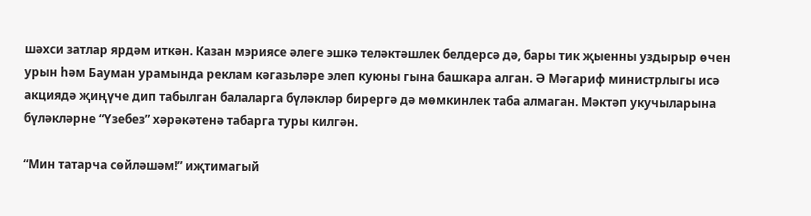шәхси затлар ярдәм иткән. Казан мэриясе әлеге эшкә теләктәшлек белдерсә дә, бары тик җыенны уздырыр өчен урын һәм Бауман урамында реклам кәгазьләре элеп куюны гына башкара алган. Ә Мәгариф министрлыгы исә акциядә җиңүче дип табылган балаларга бүләкләр бирергә дә мөмкинлек таба алмаган. Мәктәп укучыларына бүләкләрне “Үзебез” хәрәкәтенә табарга туры килгән.

“Мин татарча сөйләшәм!” иҗтимагый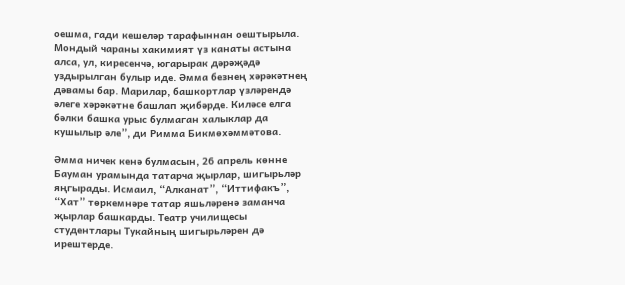оешма, гади кешеләр тарафыннан оештырыла. Мондый чараны хакимият үз канаты астына алса, ул, киресенчә, югарырак дәрәҗәдә уздырылган булыр иде. Әмма безнең хәрәкәтнең дәвамы бар. Марилар, башкортлар үзләрендә әлеге хәрәкәтне башлап җибәрде. Киләсе елга бәлки башка урыс булмаган халыклар да кушылыр әле”, ди Римма Бикмөхәммәтова.

Әмма ничек кенә булмасын, 26 апрель көнне Бауман урамында татарча җырлар, шигырьләр яңгырады. Исмаил, “Алканат”, “Иттифакъ”, “Хат” төркемнәре татар яшьләренә заманча җырлар башкарды. Театр училищесы студентлары Тукайның шигырьләрен дә ирештерде.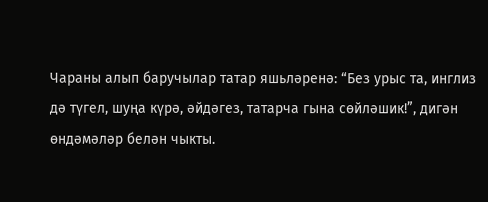Чараны алып баручылар татар яшьләренә: “Без урыс та, инглиз дә түгел, шуңа күрә, әйдәгез, татарча гына сөйләшик!”, дигән өндәмәләр белән чыкты.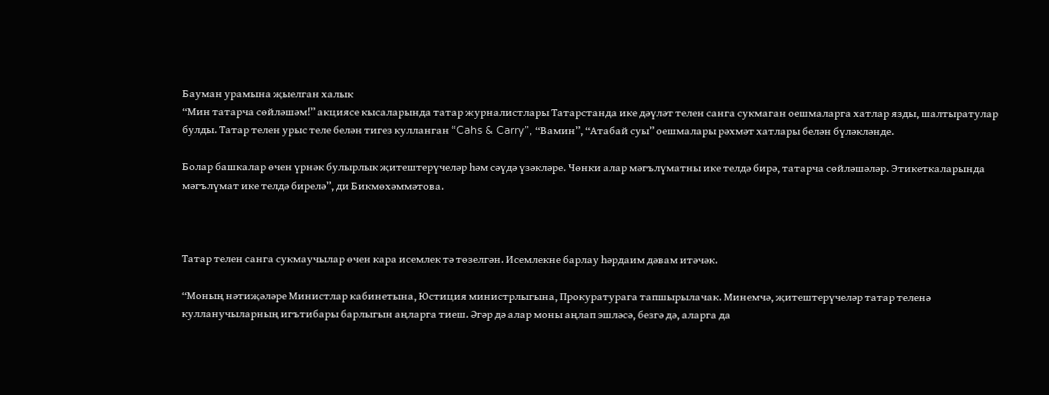Бауман урамына җыелган халык
“Мин татарча сөйләшәм!” акциясе кысаларында татар журналистлары Татарстанда ике дәүләт телен санга сукмаган оешмаларга хатлар язды, шалтыратулар булды. Татар телен урыс теле белән тигез кулланган “Cahs & Carry”, “Вамин”, “Атабай суы” оешмалары рәхмәт хатлары белән бүләкләнде.

Болар башкалар өчен үрнәк булырлык җитештерүчеләр һәм сәүдә үзәкләре. Чөнки алар мәгълүматны ике телдә бирә, татарча сөйләшәләр. Этикеткаларында мәгълүмат ике телдә бирелә”, ди Бикмөхәммәтова.



Татар телен санга сукмаучылар өчен кара исемлек тә төзелгән. Исемлекне барлау һәрдаим дәвам итәчәк.

“Моның нәтиҗәләре Министлар кабинетына, Юстиция министрлыгына, Прокуратурага тапшырылачак. Минемчә, җитештерүчеләр татар теленә кулланучыларның игътибары барлыгын аңларга тиеш. Әгәр дә алар моны аңлап эшләсә, безгә дә, аларга да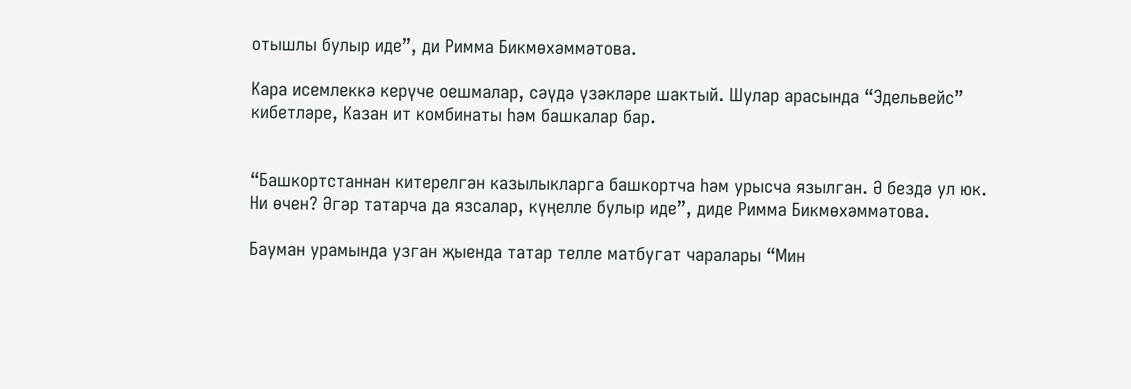отышлы булыр иде”, ди Римма Бикмөхәммәтова.

Кара исемлеккә керүче оешмалар, сәүдә үзәкләре шактый. Шулар арасында “Эдельвейс” кибетләре, Казан ит комбинаты һәм башкалар бар.


“Башкортстаннан китерелгән казылыкларга башкортча һәм урысча язылган. Ә бездә ул юк. Ни өчен? Әгәр татарча да язсалар, күңелле булыр иде”, диде Римма Бикмөхәммәтова.

Бауман урамында узган җыенда татар телле матбугат чаралары “Мин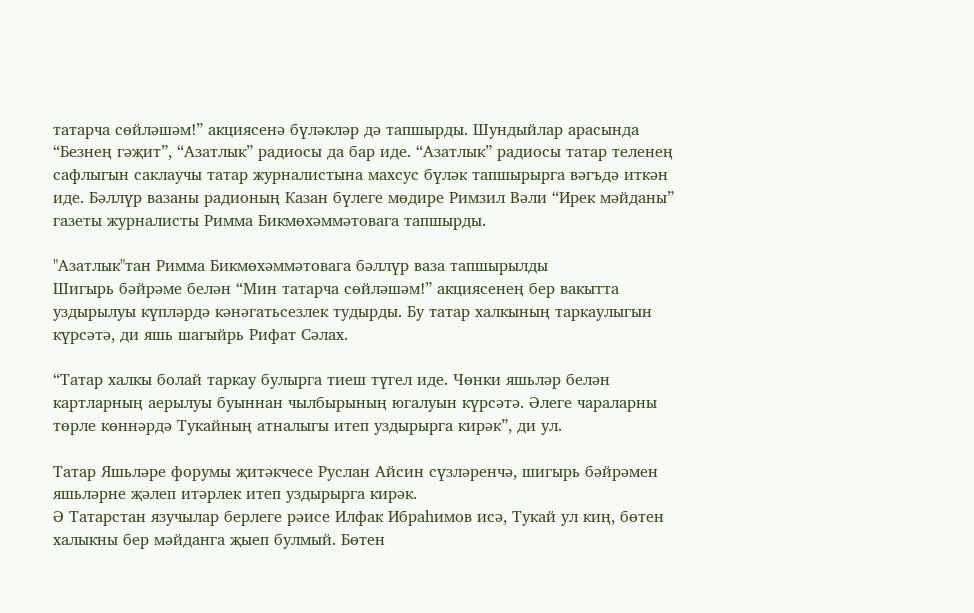татарча сөйләшәм!” акциясенә бүләкләр дә тапшырды. Шундыйлар арасында “Безнең гәҗит”, “Азатлык” радиосы да бар иде. “Азатлык” радиосы татар теленең сафлыгын саклаучы татар журналистына махсус бүләк тапшырырга вәгъдә иткән иде. Бәллүр вазаны радионың Казан бүлеге мөдире Римзил Вәли “Ирек мәйданы” газеты журналисты Римма Бикмөхәммәтовага тапшырды.

"Азатлык"тан Римма Бикмөхәммәтовага бәллүр ваза тапшырылды
Шигырь бәйрәме белән “Мин татарча сөйләшәм!” акциясенең бер вакытта уздырылуы күпләрдә кәнәгатьсезлек тудырды. Бу татар халкының таркаулыгын күрсәтә, ди яшь шагыйрь Рифат Сәлах.

“Татар халкы болай таркау булырга тиеш түгел иде. Чөнки яшьләр белән картларның аерылуы буыннан чылбырының югалуын күрсәтә. Әлеге чараларны төрле көннәрдә Тукайның атналыгы итеп уздырырга кирәк”, ди ул.

Татар Яшьләре форумы җитәкчесе Руслан Айсин сүзләренчә, шигырь бәйрәмен яшьләрне җәлеп итәрлек итеп уздырырга кирәк.
Ә Татарстан язучылар берлеге рәисе Илфак Ибраһимов исә, Тукай ул киң, бөтен халыкны бер мәйданга җыеп булмый. Бөтен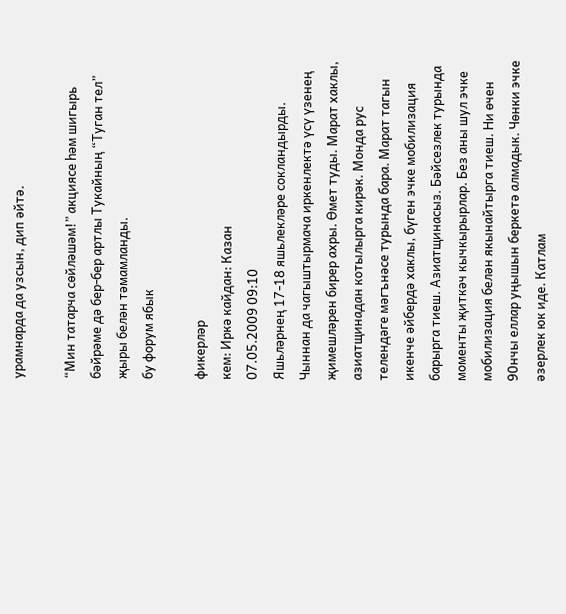урамнарда да узсын, дип әйтә.

“Мин татарча сөйләшәм!” акциясе һәм шигырь бәйрәме дә бер-бер артлы Тукайның “Туган тел” җыры белән тәмамланды.
бу форум ябык

фикерләр
кем: Иркә кайдан: Казан
07.05.2009 09:10
Яшьләрнең 17-18 яшьлекләре сокландырды. Чыннан да чагыштырмача иркенлектә үсү үзенең җимешләрен бирер ахры. Өмет туды. Марат хаклы, азиатщинадан котылырга кирәк. Монда рус телендәге мәгънәсе турында бара. Марат тагын икенче әйбердә хаклы, бүген эчке мобилизация барырга тиеш. Азиатщинасыз. Бәйсезлек турында моменты җиткәч кычкырырлар. Без аны шул эчке мобилизация белән якынайтырга тиеш. Ни өчен 90нчы еллар уңышын беркетә алмадык. Чөнки эчке әзерлек юк иде. Катлам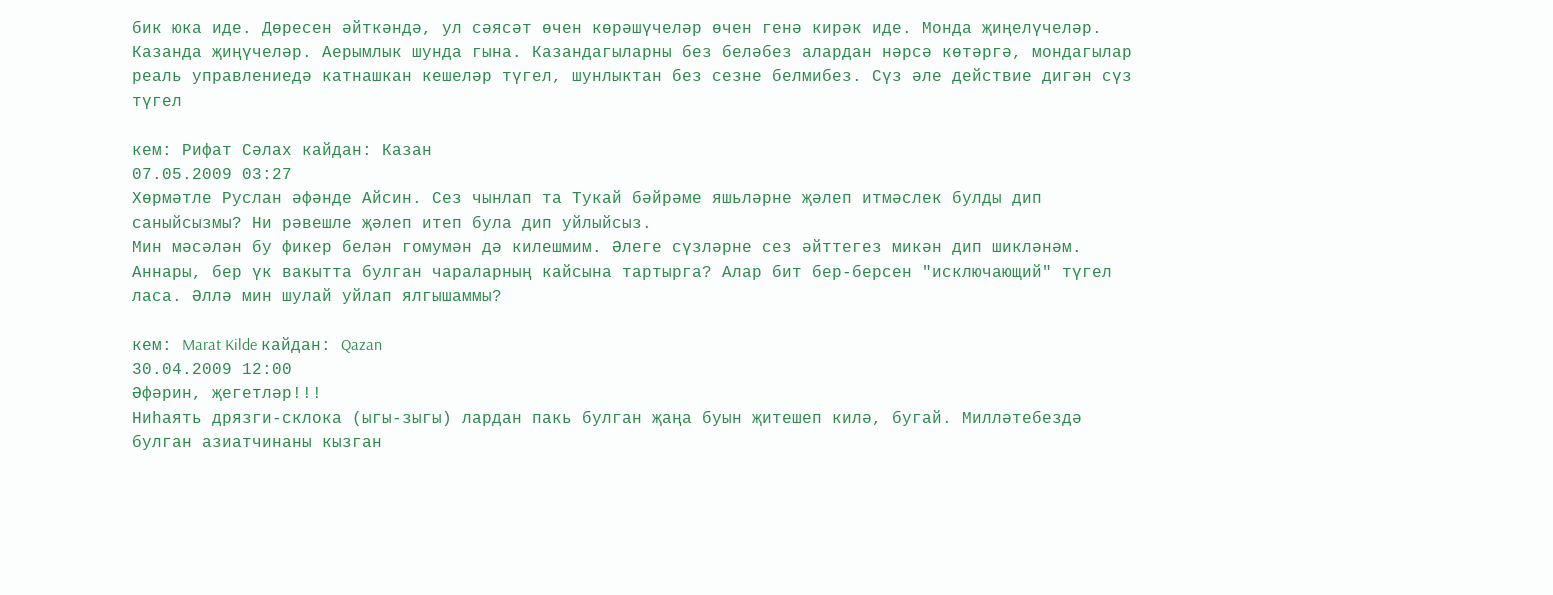бик юка иде. Дөресен әйткәндә, ул сәясәт өчен көрәшүчеләр өчен генә кирәк иде. Монда җиңелүчеләр. Казанда җиңүчеләр. Аерымлык шунда гына. Казандагыларны без беләбез алардан нәрсә көтәргә, мондагылар реаль управлениедә катнашкан кешеләр түгел, шунлыктан без сезне белмибез. Сүз әле действие дигән сүз түгел

кем: Рифат Сәлах кайдан: Казан
07.05.2009 03:27
Хөрмәтле Руслан әфәнде Айсин. Сез чынлап та Тукай бәйрәме яшьләрне җәлеп итмәслек булды дип саныйсызмы? Ни рәвешле җәлеп итеп була дип уйлыйсыз.
Мин мәсәлән бу фикер белән гомумән дә килешмим. Әлеге сүзләрне сез әйттегез микән дип шикләнәм. Аннары, бер үк вакытта булган чараларның кайсына тартырга? Алар бит бер-берсен "исключающий" түгел ласа. Әллә мин шулай уйлап ялгышаммы?

кем: Marat Kilde кайдан: Qazan
30.04.2009 12:00
Әфәрин, җегетләр!!!
Ниһаять дрязги-склока (ыгы-зыгы) лардан пакь булган җаңа буын җитешеп килә, бугай. Милләтебездә булган азиатчинаны кызган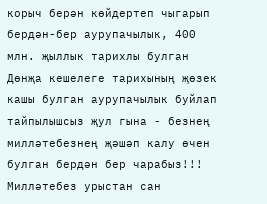корыч берән көйдертеп чыгарып бердән-бер аурупачылык, 400 млн. җыллык тарихлы булган Дөнҗа кешелеге тарихының җөзек кашы булган аурупачылык буйлап тайпылышсыз җул гына - безнең милләтебезнең җәшәп калу өчен булган бердән бер чарабыз!!!
Милләтебез урыстан сан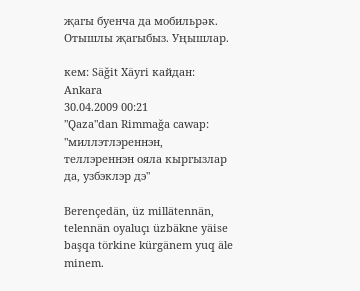җагы буенча да мобильрәк. Отышлы җагыбыз. Уңышлар.

кем: Säğit Xäyri кайдан: Ankara
30.04.2009 00:21
"Qaza"dan Rimmağa cawap:
"миллэтлэреннэн, теллэреннэн ояла кыргызлар да, узбэклэр дэ"

Berençedän, üz millätennän, telennän oyaluçı üzbäkne yäise başqa törkine kürgänem yuq äle minem.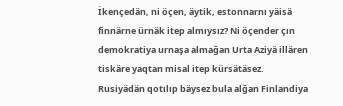İkençedän, ni öçen, äytik, estonnarnı yäisä finnärne ürnäk itep almıysız? Ni öçender çın demokratiya urnaşa almağan Urta Aziyä illären tiskäre yaqtan misal itep kürsätäsez. Rusiyädän qotılıp bäysez bula alğan Finlandiya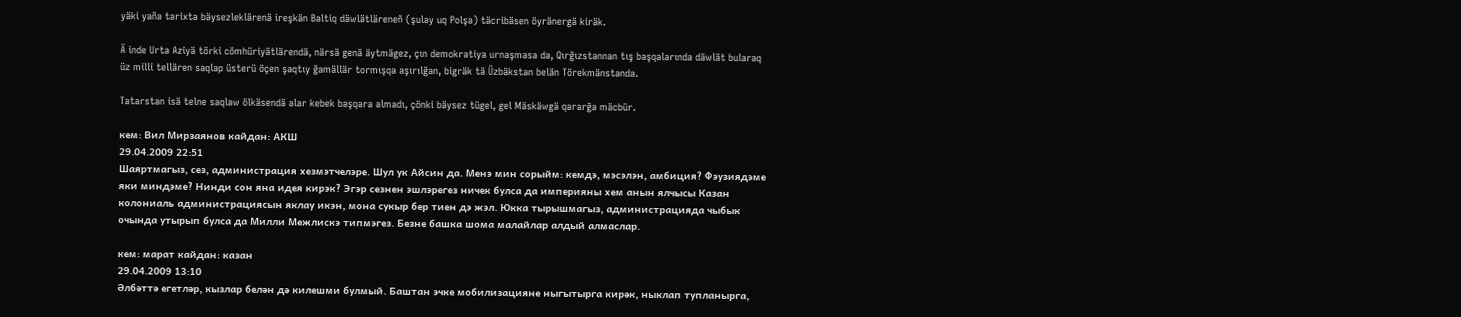yäki yaña tarixta bäysezleklärenä ireşkän Baltiq däwlätläreneñ (şulay uq Polşa) täcribäsen öyränergä kiräk.

Ä inde Urta Aziyä törki cömhüriyätlärendä, närsä genä äytmägez, çın demokratiya urnaşmasa da, Qırğızstannan tış başqalarında däwlät bularaq üz milli tellären saqlap üsterü öçen şaqtıy ğamällär tormışqa aşırılğan, bigräk tä Üzbäkstan belän Törekmänstanda.

Tatarstan isä telne saqlaw ölkäsendä alar kebek başqara almadı, çönki bäysez tügel, gel Mäskäwgä qararğa mäcbür.

кем: Вил Мирзаянов кайдан: АКШ
29.04.2009 22:51
Шаяртмагыз, сез, администрация хезмэтчелэре. Шул ук Айсин да. Менэ мин сорыйм: кемдэ, мэсэлэн, амбиция? Фэузиядэме яки миндэме? Нинди сон яна идея кирэк? Эгэр сезнен эшлэрегез ничек булса да империяны хем анын ялчысы Казан колониаль администрациясын яклау икэн, мона сукыр бер тиен дэ жэл. Юкка тырышмагыз, администрацияда чыбык очында утырып булса да Милли Межлискэ типмэгез. Безне башка шома малайлар алдый алмаслар.

кем: марат кайдан: казан
29.04.2009 13:10
Әлбәттә егетләр, кызлар белән дә килешми булмый. Баштан эчке мобилизацияне ныгытырга кирәк, ныклап тупланырга,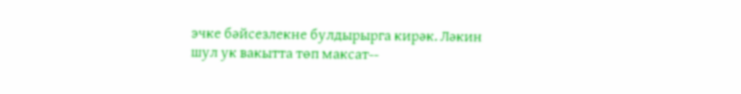эчке бәйсезлекне булдырырга кирәк. Ләкин шул ук вакытта төп максат--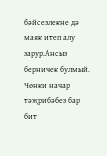бәйсезлекне дә маяк итеп алу зарур.Ансыз берничек булмый. Чөнки начар тәҗрибәбез бар бит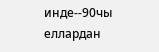инде--90чы еллардан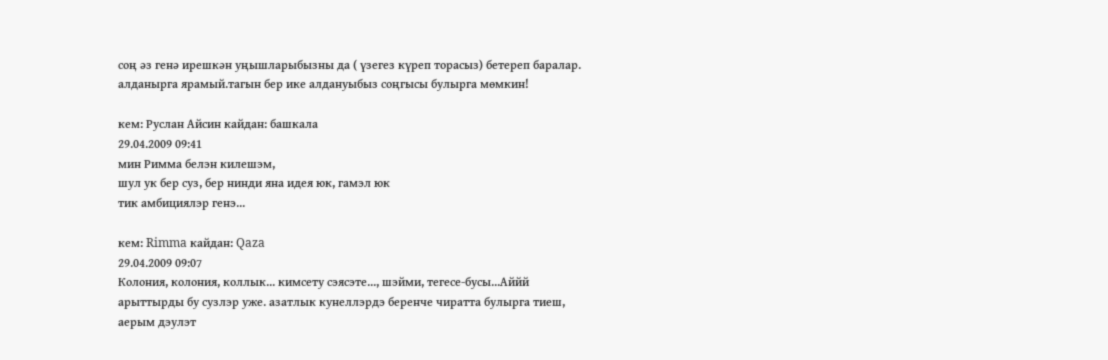соң әз генә ирешкән уңышларыбызны да ( үзегез күреп торасыз) бетереп баралар. алданырга ярамый.тагын бер ике алдануыбыз соңгысы булырга мөмкин!

кем: Руслан Айсин кайдан: башкала
29.04.2009 09:41
мин Римма белэн килешэм,
шул ук бер суз, бер нинди яна идея юк, гамэл юк
тик амбициялэр генэ...

кем: Rimma кайдан: Qaza
29.04.2009 09:07
Колония, колония, коллык... кимсету сэясэте..., шэйми, тегесе-бусы...Аййй арыттырды бу сузлэр уже. азатлык кунеллэрдэ беренче чиратта булырга тиеш, аерым дэулэт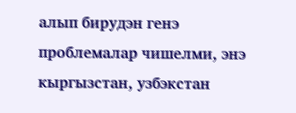алып бирудэн генэ проблемалар чишелми, энэ кыргызстан, узбэкстан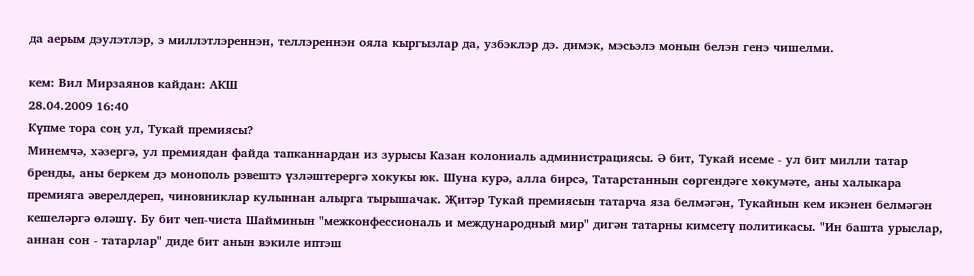да аерым дэулэтлэр, э миллэтлэреннэн, теллэреннэн ояла кыргызлар да, узбэклэр дэ. димэк, мэсьэлэ монын белэн генэ чишелми.

кем: Вил Мирзаянов кайдан: АКШ
28.04.2009 16:40
Күпме тора соң ул, Тукай премиясы?
Минемчә, хәзергә, ул премиядан файда тапканнардан из зурысы Казан колониаль администрациясы. Ә бит, Тукай исеме - ул бит милли татар бренды, аны беркем дэ монополь рэвештэ үзләштерергә хокукы юк. Шуна курә, алла бирсә, Татарстаннын сөргендәге хөкумәте, аны халыкара премияга әверелдереп, чиновниклар кулыннан алырга тырышачак. Җитәр Тукай премиясын татарча яза белмәгән, Тукайнын кем икэнен белмәгән кешеләргә өләшү. Бу бит чеп-чиста Шайминын "межконфессиональ и международный мир" дигән татарны кимсетү политикасы. "Ин башта урыслар, аннан сон - татарлар" диде бит анын вэкиле иптэш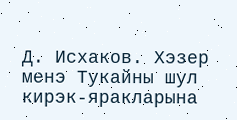Д. Исхаков. Хэзер менэ Тукайны шул кирэк-яракларына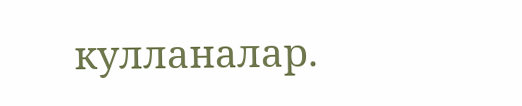кулланалар.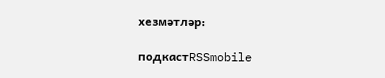хезмәтләр:

подкастRSSmobile